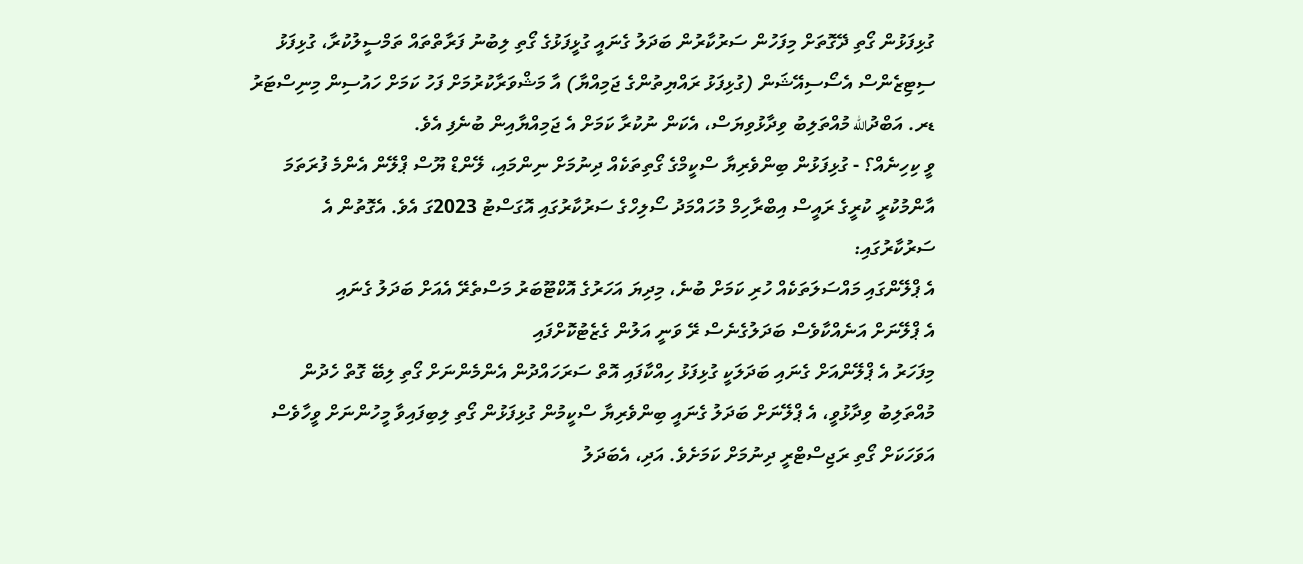ގުޅިފަޅުން ގޯތި ދޭގޮތަށް މިފަހުން ސަރުކާރުން ބަދަލު ގެނައީ ގުޅީފަޅުގެ ގޯތި ލިބުނު ފަރާތްތައް ތަމްސީލުކުރާ، ގުޅިފަޅު ސިޓިޒެންސް އެސޯސިއޭޝަން (ގުޅިފަޅު ރައްޔިތުންގެ ޖަމިއްޔާ) އާ މަޝްވަރާކުރުމަށް ފަހު ކަމަށް ހައުސިން މިނިސްޓަރު ޑރ. އަބްދުالله މުއްތަލިބު ވިދާޅުވިޔަސް، އެކަން ނުކުރާ ކަމަށް އެ ޖަމިއްޔާއިން ބުނެފި އެވެ.
ވީ ކިހިނެއް؟ - ގުޅިފަޅުން ބިންވެރިޔާ ސްކީމްގެ ގޯތިތަކެއް ދިނުމަށް ނިންމައި، ލޭންޑް ޔޫސް ޕްލޭން އެންމެ ފުރަތަމަ އާންމުކުރީ ކުރީގެ ރައީސް އިބްރާހިމް މުހައްމަދު ސޯލިހްގެ ސަރުކާރުގައި އޮގަސްޓު 2023ގަ އެވެ. އެގޮތުން އެ ސަރުކާރުގައި:
އެ ޕްލޭންގައި މައްސަލަތަކެއް ހުރި ކަމަށް ބުނެ، މިދިޔަ އަހަރުގެ އޮކްޓޫބަރު މަސްތެރޭ އެއަށް ބަދަލު ގެނައި
އެ ޕްލޭނަށް އަނެއްކާވެސް ބަދަލުގެނެސް ރޭ ވަނީ އަލުން ގެޒެޓުކޮށްފައި
މިފަހަރު އެ ޕްލޭންއަށް ގެނައި ބަދަލަކީ ގުޅިފަޅު ހިއްކާފައި އޮތް ސަރަހައްދުން އެންމެންނަށް ގޯތި ލިބޭ ގޮތް ހެދުން
މުއްތަލިބު ވިދާޅުވީ، އެ ޕްލޭނަށް ބަދަލު ގެނައީ ބިންވެރިޔާ ސްކީމުން ގުޅިފަޅުން ގޯތި ލިބިފައިވާ މީހުންނަށް ވީހާވެސް އަވަހަކަށް ގޯތި ރަޖިސްޓްރީ ދިނުމަށް ކަމަށެވެ. އަދި، އެބަދަލު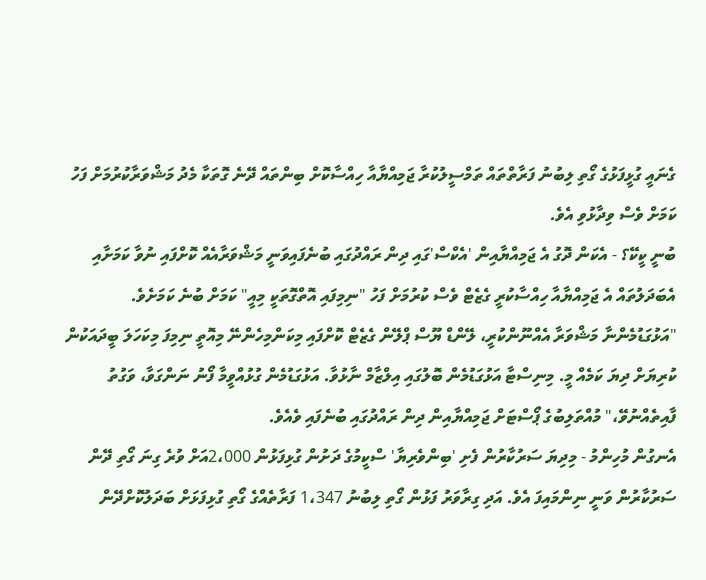ގެނައީ ގުޅީފަޅުގެ ގޯތި ލިބުނު ފަރާތްތައް ތަމްސީލުކުރާ ޖަމިއްޔާއާ ހިއްސާކޮށް ބިންތައް ދޭނެ ގޮތަކާ މެދު މަޝްވަރާކުރުމަށް ފަހު ކަމަށް ވެސް ވިދާޅުވި އެވެ.
ބުނީ ކީކޭ؟ - އެކަން ދޮގު އެ ޖަމިއްޔާއިން 'އެކްސް'ގައި ދިން ރައްދުގައި ބުނެފައިވަނީ މަޝްވަރާއެއް ކޮށްފައި ނުވާ ކަމަށާއި އެބަދަލުތައް އެ ޖަމިއްޔާއާ ހިއްސާކުރީ ގެޒެޓް ވެސް ކުރުމަށް ފަހު "ނިމިފައި އޮތްގޮތަކީ މިއީ" ކަމަށް ބުނެ ކަމަށެވެ.
"އަޅުގަޑުމެންނާ މަޝްވަރާ އެއްނޫންކުރީ، ލޭންޑް ޔޫސް ޕްލޭން ގެޒެޓް ކޮށްފައި މިކަންމިހެންނޭ މިއޮތީ ނިމިފަ މިކަހަލަ ބީދައަކުން ކުރިޔަށް ދިޔަ ކަމެއް މީ. މިނިސްޓާ އަޅުގަޑުމެން ބޮލުގައި އިލްޒާމް ނާޅުވާ. އަޅުގަޑުމެން ގުޅުއްވީމާ ފޯނު ނަންގަވާ، ވަގުތު ފާއިތެއްނުވޭ،" މުއްތަލިބުގެ ޕޯސްޓަށް ޖަމިއްޔާއިން ދިން ރައްދުގައި ބުނެފައި ވެއެވެ.
އެނގުން މުހިންމު - މިދިޔަ ސަރުކާރުން ފެށި 'ބިންވެރިޔާ' ސްކީމުގެ ދަށުން ގުޅިފަޅުން 2،000އަށް ވުރެ ގިނަ ގޯތި ދޭން ސަރުކާރުން ވަނީ ނިންމައިފަ އެވެ. އަދި ގިރާވަރު ފަޅުން ގޯތި ލިބުނު 1،347 ފަރާތެއްގެ ގޯތި ގުޅިފަޅަށް ބަދަލުކޮށްދޭން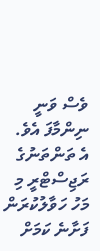ވެސް ވަނީ ނިންމާފަ އެވެ.
އެ ތަންތަނުގެ ރަޖިސްޓްރީ މި މަހު ހަވާލުކުރަން ފަށާނެ ކަމަށް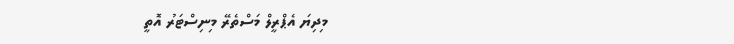މިދިޔަ އެޕްރީލް މަސްތެރޭ މިނިސްޓަރު އޮތީ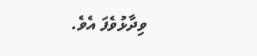ވިދާޅުވެފަ އެވެ.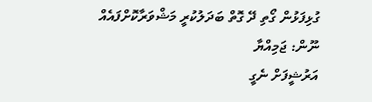ގުޅިފަޅުން ގޯތި ދޭ ގޮތް ބަދަލުކުރީ މަޝްވަރާކޮށްފައެއް ނޫން: ޖަމިއްޔާ
އަރުޝީފަށް ނެގީ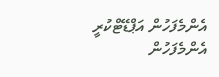އެންމެފަހުން އަޕްޑޭޓްކުރީ
އެންމެފަހުން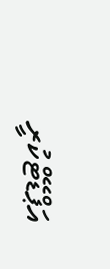އަޕްޑޭޓްކުރީ